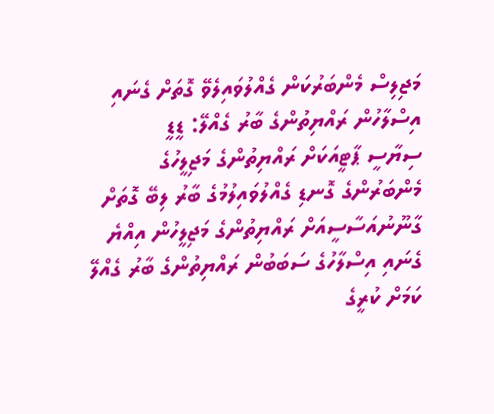މަޖިލިސް މެންބަރުކަން ގެއްލުވައިލެވޭ ގޮތަށް ގެނައި އިސްލާހުން ރައްޔިތުންގެ ބާރު ގެއްލޭ: ޑީޑީ
ސިޔާސީ ޕާޓީއަކަށް ރައްޔިތުންގެ މަޖިލީހުގެ މެންބަރުންގެ ގޮނޑި ގެއްލުވައިލުމުގެ ބާރު ލިބޭ ގޮތަށް ގާނޫނުއަސާސީއަށް ރައްޔިތުންގެ މަޖިލީހުން އިއްޔެ ގެނައި އިސްލާހުގެ ސަބަބުން ރައްޔިތުންގެ ބާރު ގެއްލޭ ކަމަށް ކުރީގެ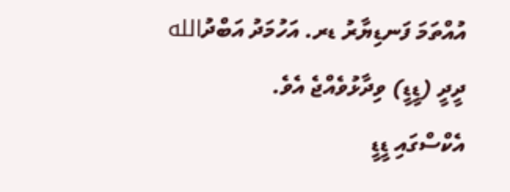އުއްތަމަ ފަނޑިޔާރު ޑރ. އަހުމަދު އަބްދުالله ދީދީ (ޑީޑީ) ވިދާޅުވެއްޖެ އެވެ.
އެކްސްގައި ޑީޑީ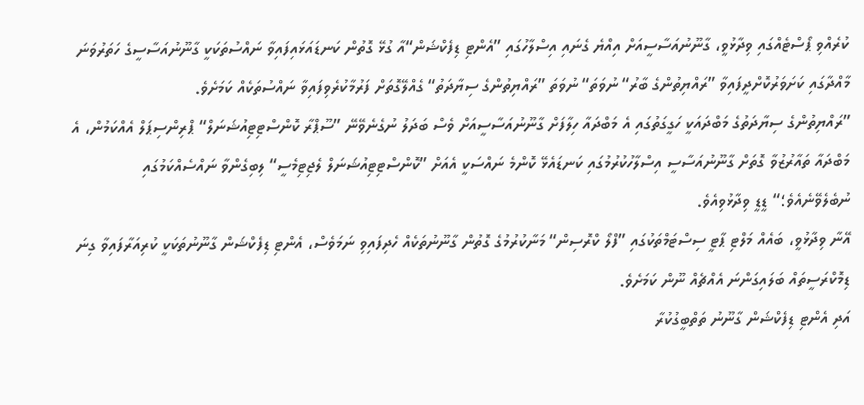ކުރެއްވި ޕޯސްޓެއްގައި ވިދާޅުވީ، ގާނޫނުއަސާސީއަށް އިއްޔެ ގެނައި އިސްލާހުގައި ”އެންޓި ޑިފެކްޝަން“އާ ގުޅޭ ގޮތުން ކަނޑައަޅައިފައިވާ ނައްސުތަކަކީ ގާނޫނުއަސާސީގެ ހަތަރުވަނަ މާއްދާގައި ކަށަވަރުކޮށްދީފައިވާ ”ރައްޔިތުންގެ ބާރު“ ނުވަތަ“ ނުވަތަ ”ރައްޔިތުންގެ ސިޔާދަތު“ ގެއްލޭގޮތަށް ފަރުމާކުރެވިފައިވާ ނައްސުތަކެއް ކަމަށެވެ.
”ރައްޔިތުންގެ ސިޔާދަތުގެ މަބްދައަކީ ހަގީގަތުގައި އެ މަބްދައާ ހިލާފަށް ގާނޫނުއަސާސީއަށް ވެސް ބަދަލު ނުގެނެވޭނޭ ”ސޫޕްރާ ކޮންސްޓިޓިއުޝަނަލް“ ޕްރިންސިޕަލް އެއްކަމުން، އެ މަބްދައާ ތައާރުޒުވާ ގޮތަށް ގާނޫނުއަސާސީ އިސްލާހުކުރުމުގައި ކަނޑައެޅޭ ކޮންމެ ނައްސަކީ އެއަށް ”ކޮންސްޓިޓިއުޝަނަލް ލެޖިޓިމެސީ“ ލިބިގެންވާ ނައްސެއްކަމުގައި ނުބެލެވޭނެއެވެ؛“ ޑީޑީ ވިދާޅުވިއެވެ.
އޭނާ ވިދާޅުވީ، ބައެއް މަލްޓި ޕާޓީ ސިސްޓަމްތަކުގައި ”ފްލޯ ކްރޮސިން“ މަނާކުރުމުގެ ގޮތުން ގާނޫނުތަކެއް ހެދިފައިވި ނަމަވެސް، އެންޓި ޑިފެކްޝަން ގާނޫނުތަކަކީ ކުރިއަރާފައިވާ ގިނަ ޑިމޮކްރަސީތައް ބަލައިގަންނަ އެއްޗެއް ނޫން ކަމަށެވެ.
އަދި އެންޓި ޑިފެކްޝަން ގާނޫނު ތަތްބީގުކުރާ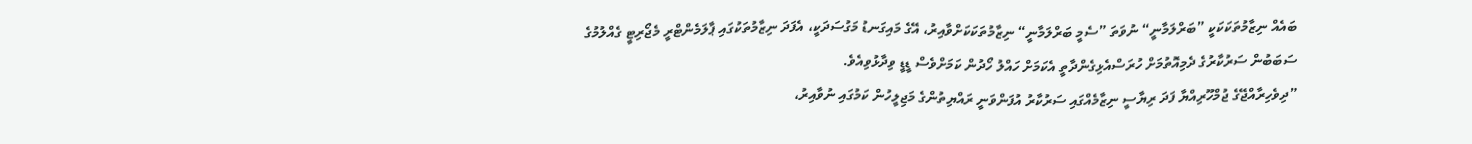ބައެއް ނިޒާމުތަކަކަކީ ”ބަރްލަމާނީ“ ނުވަތަ ”ސެމީ ބަރްލަމާނީ“ ނިޒާމުތަކަކަށްވާއިރު، އޭގެ މައިގަނޑު މަގުސަދަކީ، އެފަދަ ނިޒާމުތަކުގައި ޕާލަމެންޓްރީ މެޖޯރިޓީ ގެއްލުމުގެ ސަބަބުން ސަރުކާރުގެ ދެމިއޮތުމަށް ހުރަސްއެޅިގެންދާތީ އެކަމަށް ހައްލު ހޯދުން ކަމަށްވެސް ޑީޑީ ވިދާޅުވިއެވެ.
”ދިވެހިރާއްޖޭގެ ޖުމްހޫރިއްޔާ ފަދަ ރިޔާސީ ނިޒާމެއްގައި ސަރުކާރު އުފަންވަނީ ރައްޔިތުންގެ މަޖިލީހުން ކަމުގައި ނުވާއިރު،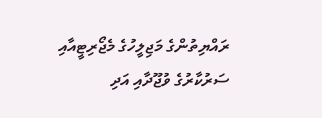ރައްޔިތުންގެ މަޖިލީހުގެ މެޖޯރިޓީއާއި ސަރުކާރުގެ ވުޖޫދާއި އަދި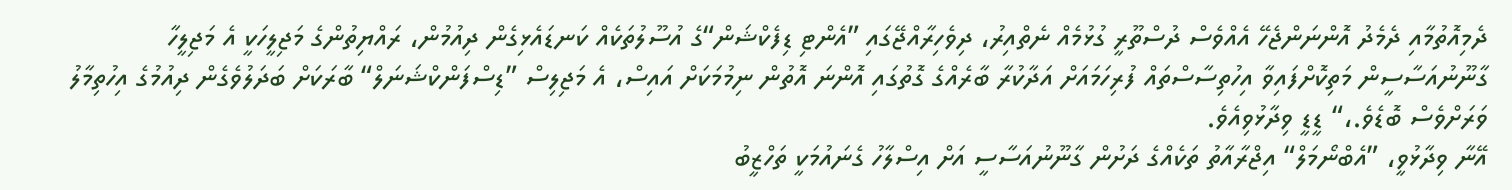ދެމިއޮތުމާއި ދެމެދު އޮންނަންޖެހޭ އެއްވެސް ދުސްތޫރީ ގުޅުމެއް ނެތްއިރު، ދިވެހިރާއްޖޭގައި ”އެންޓި ޑިފެކްޝަން“ގެ އުސޫލުތަކެއް ކަނޑައެޅިގެން ދިއުމުން، ރައްޔިތުންގެ މަޖިލީހަކީ އެ މަޖިލީހާ ގާނޫނުއަސާސީން މަތިކޮށްފައިވާ އިހުތިސާސްތައް ފުރިހަމައަށް އަދާކުރާ ބާރެއްގެ ގޮތުގައި އޮންނަ އޮތުން ނިމުމަކަށް އައިސް، އެ މަޖިލިސް ”ޑިސްފަންކްޝަނަލް“ ބާރަކަށް ބަދަލުވެގެން ދިއުމުގެ އިހުތިމާލު ވަރަށްވެސް ބޮޑެވެ.،“ ޑީޑީ ވިދާޅުވިއެވެ.
އޭނާ ވިދާޅުވީ، ”އެބްނޯމަލް“ އިޖްރާއާތު ތަކެއްގެ ދަށުން ގާނޫނުއަސާސީ އަށް އިސްލާހު ގެނައުމަކީ ތަހްޒީބު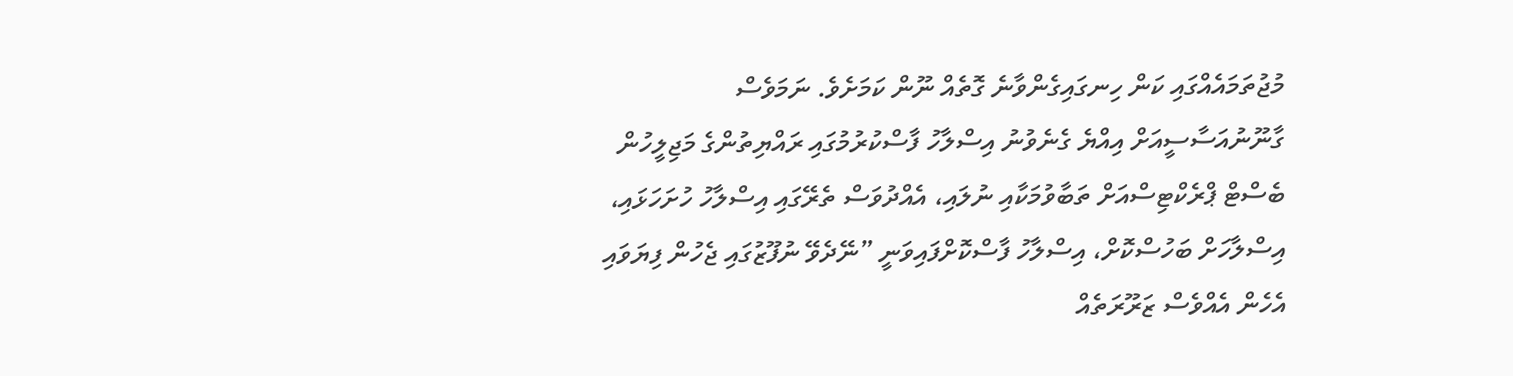މުޖުތަމައެއްގައި ކަން ހިނގައިގެންވާނެ ގޮތެއް ނޫން ކަމަށެވެ. ނަމަވެސް ގާނޫނުއަސާސީއަށް އިއްޔެ ގެނެވުނު އިސްލާހު ފާސްކުރުމުގައި ރައްޔިތުންގެ މަޖިލީހުން ބެސްޓް ޕްރެކްޓިސްއަށް ތަބާވުމަކާއި ނުލައި، އެއްދުވަސް ތެރޭގައި އިސްލާހު ހުށަހަޅައި، އިސްލާހަށް ބަހުސްކޮށް، އިސްލާހު ފާސްކޮށްފައިވަނީ ”ނޭދެވޭ ނުފޫޒުގައި ޖެހުން ފިޔަވައި އެހެން އެއްވެސް ޒަރޫރަތެއް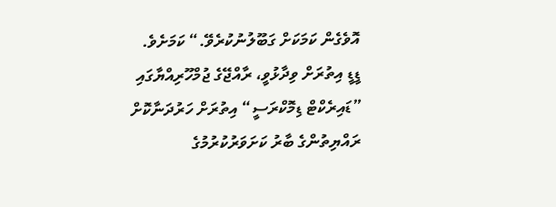އޮވެގެން ކަމަކަށް ގަބޫލުނުކުރެވޭ.“ ކަމަށެވެ.
ޑީޑީ އިތުރަށް ވިދާޅުވީ، ރާއްޖޭގެ ޖުމްހޫރިއްޔާގައި ”ޑައިރެކްޓް ޑިމޮކްރަސީ“ އިތުރަށް ހަރުދަނާކޮށް ރައްޔިތުންގެ ބާރު ކަށަވަރުކުރުމުގެ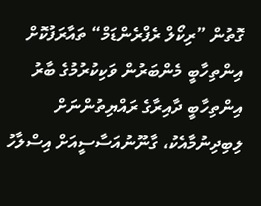ގޮތުން ”ރިކޯލް ރެފްރެންޑަމް“ ތައާރަފުކޮށް އިންތިހާބީ މެންބަރުން ވަކިކުރުމުގެ ބާރު އިންތިހާބީ ދާއިރާގެ ރައްޔިތުންނަށް ލިބިދިނުމާއެކު، ގާނޫނުއަސާސީއަށް އިސްލާހު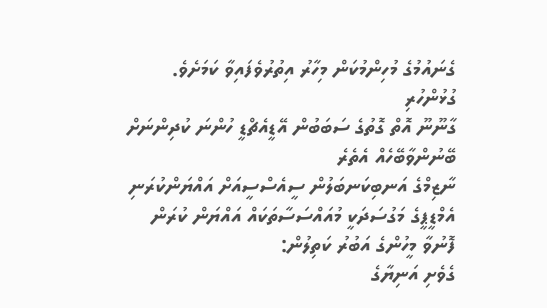ގެނައުމުގެ މުހިންމުކަން މިހާރު އިތުރުވެފައިވާ ކަމަށެވެ.
ގުޅުންހުރި
ގާނޫނޫ އޮތް ގޮތުގެ ސަބަބުން އޭޑީއެޗްޑީ ހުންނަ ކުދިންނަށް ބޭނުންވާބޭހެއް އެތެރެ
ނާޒިމްގެ އަނބިކަނބަލުން ސީއެސްސީއަށް އައްޔަންކުރަނި
އެމްޑީޕީގެ މަގުސަދަކީ މުއައްސަސާތަކައް އައްޔަން ކުރަން ފޮނުވާ މީހުންގެ އަބުރު ކަތިލުން:
ގެވެށި އަނިޔާގެ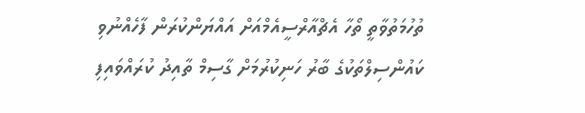ތުހުމަތުވާތީ ތޯހާ އެޗްއާރްސީއެމްއަށް އައްޔަންކުރަން ފާހެއްނުވި
ކައުންސިލްތަކުގެ ބާރު ހަނިކުރުމަށް ގާސިމް ތާއިދު ކުރައްވައިފި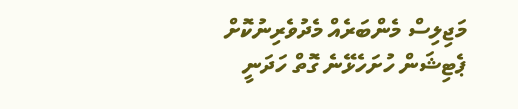މަޖިލިސް މެންބަރެއް މެދުވެރިނުކޮށް ޕެޓިޝަން ހުށަހެޅޭނެ ގޮތް ހަދަނީ